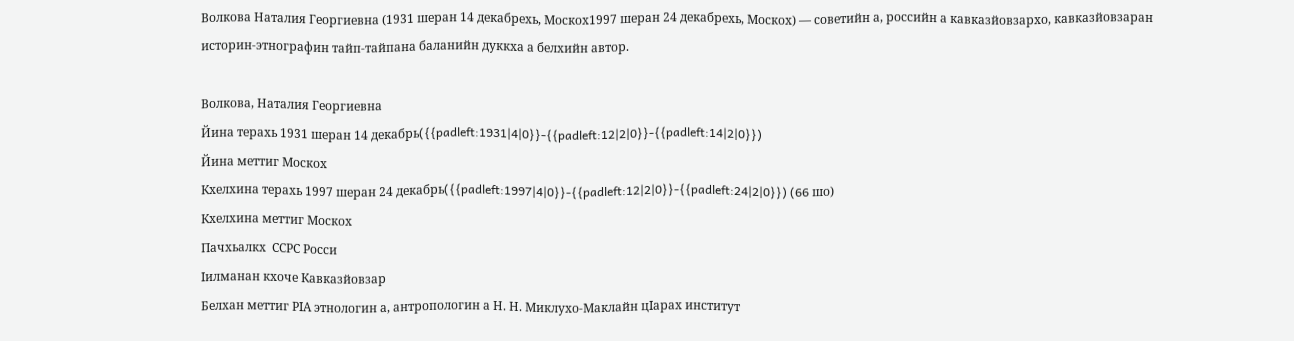Волкова Наталия Георгиевна (1931 шеран 14 декабрехь, Москох1997 шеран 24 декабрехь, Москох) — советийн а, российн а кавказйовзархо, кавказйовзаран историн-этнографин тайп-тайпана баланийн дуккха а белхийн автор.

Волкова, Наталия Георгиевна
Йина терахь 1931 шеран 14 декабрь({{padleft:1931|4|0}}-{{padleft:12|2|0}}-{{padleft:14|2|0}})
Йина меттиг Москох
Кхелхина терахь 1997 шеран 24 декабрь({{padleft:1997|4|0}}-{{padleft:12|2|0}}-{{padleft:24|2|0}}) (66 шо)
Кхелхина меттиг Москох
Пачхьалкх  ССРС Росси
Ӏилманан кхоче Кавказйовзар
Белхан меттиг РӀА этнологин а, антропологин а Н. Н. Миклухо-Маклайн цӀарах институт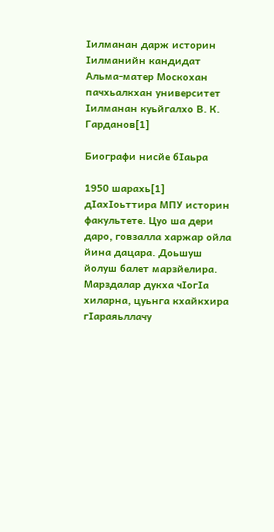Ӏилманан дарж историн Ӏилманийн кандидат
Альма-матер Москохан пачхьалкхан университет
Ӏилманан куьйгалхо В. К. Гарданов[1]

Биографи нисйе бӀаьра

1950 шарахь[1] дӀахӀоьттира МПУ историн факультете. Цуо ша дери даро, говзалла харжар ойла йина дацара. Доьшуш йолуш балет марзйелира. Марздалар дукха чӀогӀа хиларна, цуьнга кхайкхира гӀараяьллачу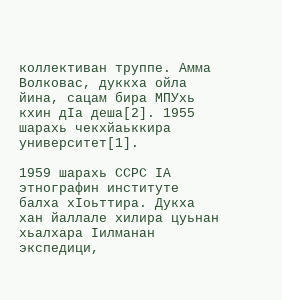коллективан труппе. Амма Волковас, дуккха ойла йина, сацам бира МПУхь кхин дӀа деша[2]. 1955 шарахь чекхйаьккира университет[1].

1959 шарахь ССРС ӀА этнографин институте балха хӀоьттира. Дукха хан йаллале хилира цуьнан хьалхара Ӏилманан экспедици,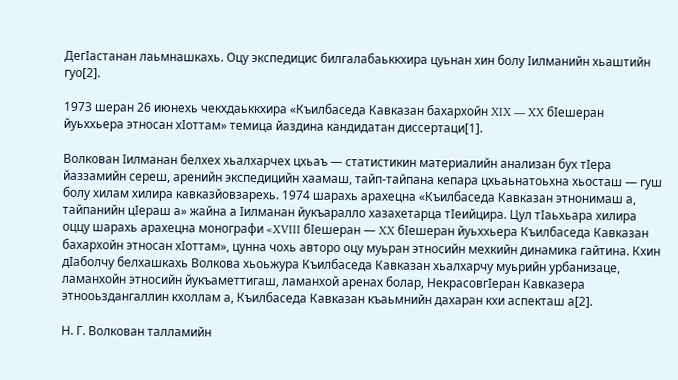ДегӀастанан лаьмнашкахь. Оцу экспедицис билгалабаьккхира цуьнан хин болу Ӏилманийн хьаштийн гуо[2].

1973 шеран 26 июнехь чекхдаьккхира «Къилбаседа Кавказан бахархойн XIX — XX бӀешеран йуьххьера этносан хӀоттам» темица йаздина кандидатан диссертаци[1].

Волкован Ӏилманан белхех хьалхарчех цхьаъ — статистикин материалийн анализан бух тӀера йаззамийн сереш, аренийн экспедицийн хаамаш, тайп-тайпана кепара цхьаьнатоьхна хьосташ — гуш болу хилам хилира кавказйовзарехь. 1974 шарахь арахецна «Къилбаседа Кавказан этнонимаш а, тайпанийн цӀераш а» жайна а Ӏилманан йукъаралло хазахетарца тӀеийцира. Цул тӀаьхьара хилира оццу шарахь арахецна монографи «XVIII бӀешеран — XX бӀешеран йуьххьера Къилбаседа Кавказан бахархойн этносан хӀоттам», цунна чохь авторо оцу муьран этносийн мехкийн динамика гайтина. Кхин дӀаболчу белхашкахь Волкова хьоьжура Къилбаседа Кавказан хьалхарчу муьрийн урбанизаце, ламанхойн этносийн йукъаметтигаш, ламанхой аренах болар, НекрасовгӀеран Кавказера этнооьздангаллин кхоллам а, Къилбаседа Кавказан къаьмнийн дахаран кхи аспекташ а[2].

Н. Г. Волкован талламийн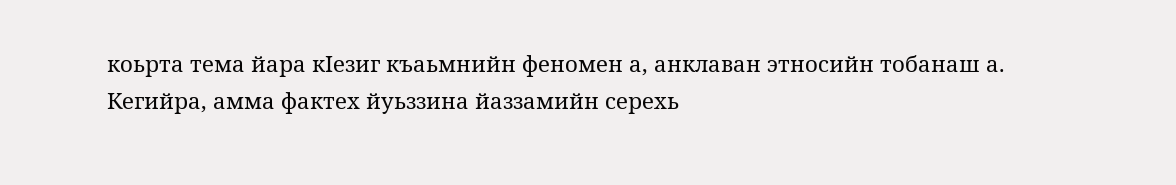коьрта тема йара кӀезиг къаьмнийн феномен а, анклаван этносийн тобанаш а. Кегийра, амма фактех йуьззина йаззамийн серехь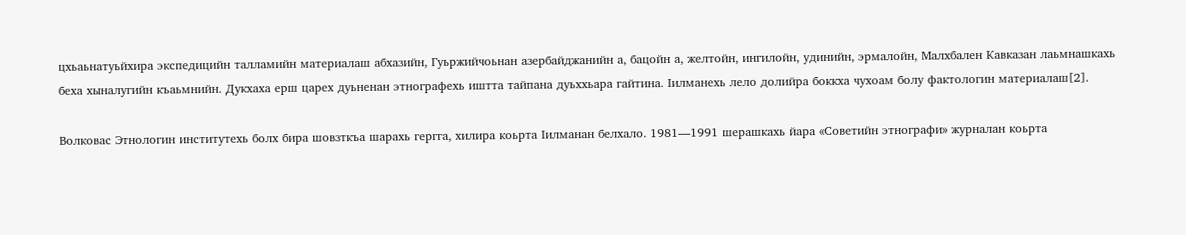цхьаьнатуьйхира экспедицийн талламийн материалаш абхазийн, Гуьржийчоьнан азербайджанийн а, бацойн а, желтойн, ингилойн, удинийн, эрмалойн, Малхбален Кавказан лаьмнашкахь беха хыналугийн къаьмнийн. Дукхаха ерш царех дуьненан этнографехь иштта тайпана дуьххьара гайтина. Ӏилманехь лело долийра боккха чухоам болу фактологин материалаш[2].

Волковас Этнологин институтехь болх бира шовзткъа шарахь гергга, хилира коьрта Ӏилманан белхало. 1981—1991 шерашкахь йара «Советийн этнографи» журналан коьрта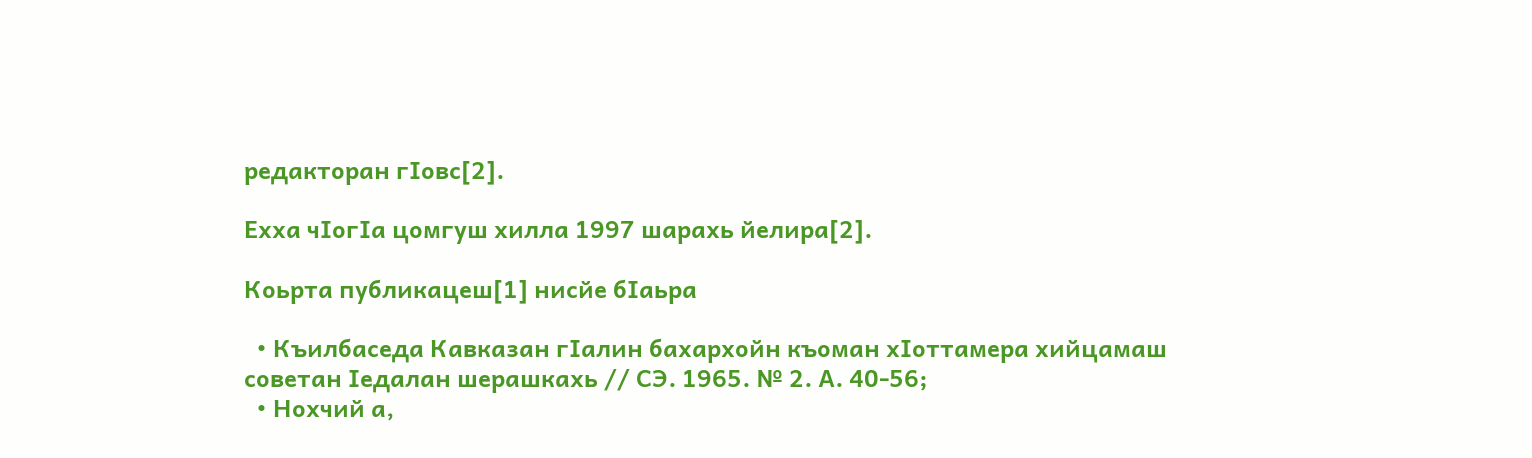редакторан гӀовс[2].

Ехха чӀогӀа цомгуш хилла 1997 шарахь йелира[2].

Коьрта публикацеш[1] нисйе бӀаьра

  • Къилбаседа Кавказан гӀалин бахархойн къоман хӀоттамера хийцамаш советан Ӏедалан шерашкахь // СЭ. 1965. № 2. А. 40-56;
  • Нохчий а,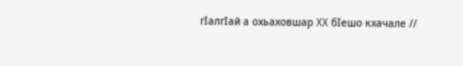гӀалгӀай а охьаховшар XX бӀешо кхачале //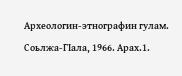Археологин-этнографин гулам. Соьлжа-ГӀала, 1966. Арах.1.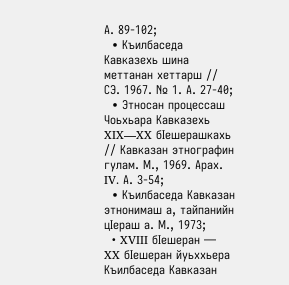А. 89-102;
  • Къилбаседа Кавказехь шина меттанан хеттарш // СЭ. 1967. № 1. А. 27-40;
  • Этносан процессаш Чоьхьара Кавказехь XIX—XX бӀешерашкахь // Кавказан этнографин гулам. М., 1969. Арах. IV. А. 3-54;
  • Къилбаседа Кавказан этнонимаш а, тайпанийн цӀераш а. М., 1973;
  • XVIII бӀешеран — XX бӀешеран йуьххьера Къилбаседа Кавказан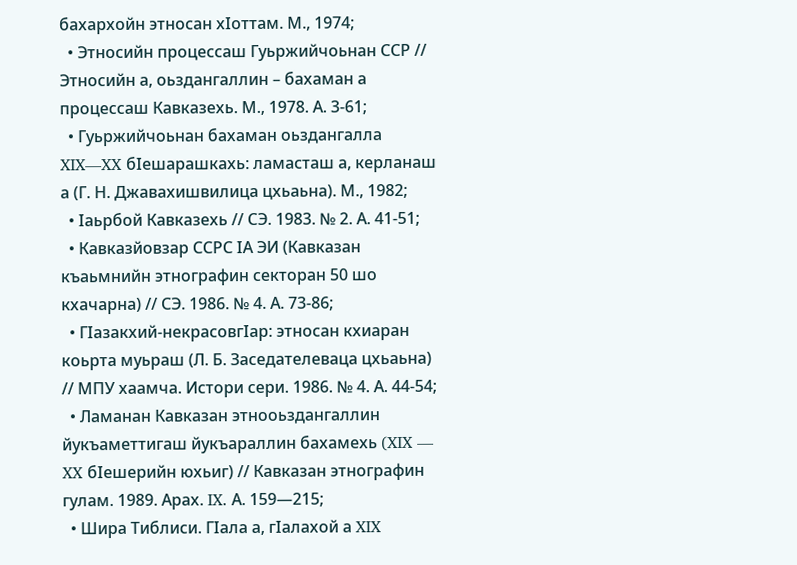бахархойн этносан хӀоттам. М., 1974;
  • Этносийн процессаш Гуьржийчоьнан ССР // Этносийн а, оьздангаллин – бахаман а процессаш Кавказехь. М., 1978. А. 3-61;
  • Гуьржийчоьнан бахаман оьздангалла XIX—XX бӀешарашкахь: ламасташ а, керланаш а (Г. Н. Джавахишвилица цхьаьна). М., 1982;
  • Ӏаьрбой Кавказехь // СЭ. 1983. № 2. А. 41-51;
  • Кавказйовзар ССРС ӀА ЭИ (Кавказан къаьмнийн этнографин секторан 50 шо кхачарна) // СЭ. 1986. № 4. А. 73-86;
  • ГӀазакхий-некрасовгӀар: этносан кхиаран коьрта муьраш (Л. Б. Заседателеваца цхьаьна) // МПУ хаамча. Истори сери. 1986. № 4. А. 44-54;
  • Ламанан Кавказан этнооьздангаллин йукъаметтигаш йукъараллин бахамехь (XIX — XX бӀешерийн юхьиг) // Кавказан этнографин гулам. 1989. Арах. IX. А. 159—215;
  • Шира Тиблиси. ГӀала а, гӀалахой а XIX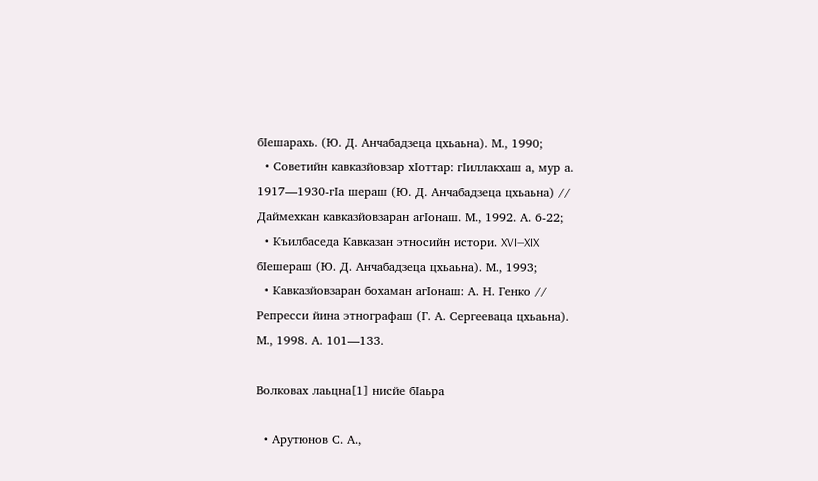бӀешарахь. (Ю. Д. Анчабадзеца цхьаьна). М., 1990;
  • Советийн кавказйовзар хӀоттар: гӀиллакхаш а, мур а. 1917—1930-гӀа шераш (Ю. Д. Анчабадзеца цхьаьна) // Даймехкан кавказйовзаран агӀонаш. М., 1992. А. 6-22;
  • Къилбаседа Кавказан этносийн истори. XVI—XIX бӀешераш (Ю. Д. Анчабадзеца цхьаьна). М., 1993;
  • Кавказйовзаран бохаман агӀонаш: А. Н. Генко // Репресси йина этнографаш (Г. А. Сергееваца цхьаьна). М., 1998. А. 101—133.

Волковах лаьцна[1] нисйе бӀаьра

  • Арутюнов С. А.,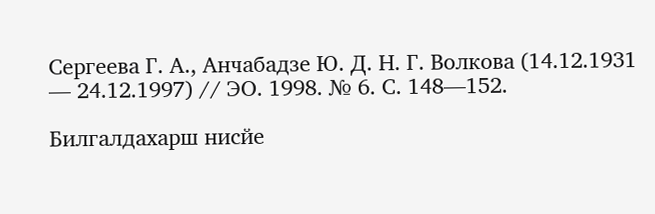Сергеева Г. А., Анчабадзе Ю. Д. Н. Г. Волкова (14.12.1931 — 24.12.1997) // ЭО. 1998. № 6. С. 148—152.

Билгалдахарш нисйе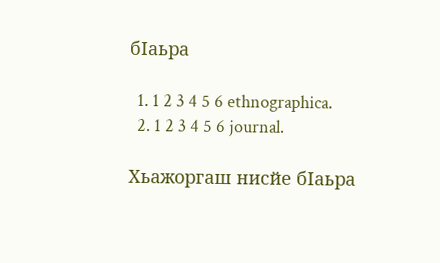бӀаьра

  1. 1 2 3 4 5 6 ethnographica.
  2. 1 2 3 4 5 6 journal.

Хьажоргаш нисйе бӀаьра